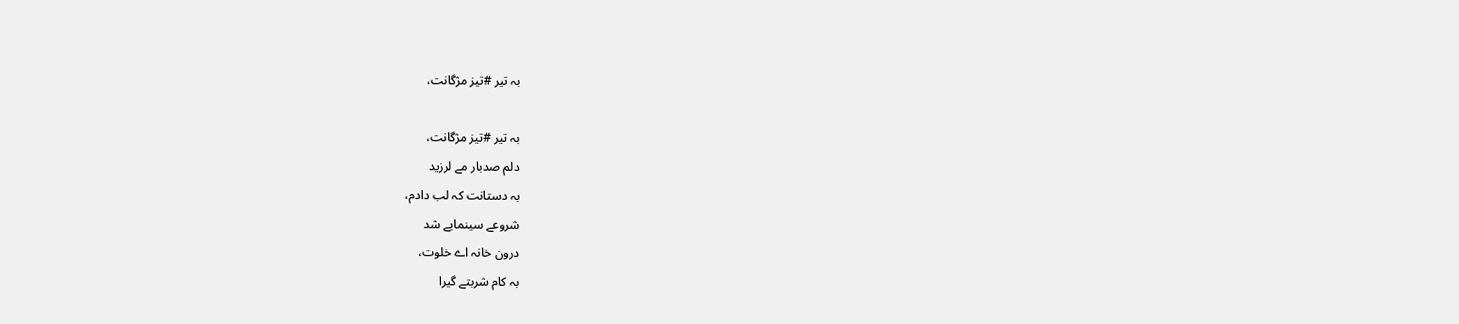بہ تیر #تیز مژگانت،

بہ تیر #تیز مژگانت،
دلم صدبار مے لرزید
بہ دستانت کہ لب دادم،
شروعے سینمایے شد
درون خانہ اے خلوت،
بہ کام شربتے گیرا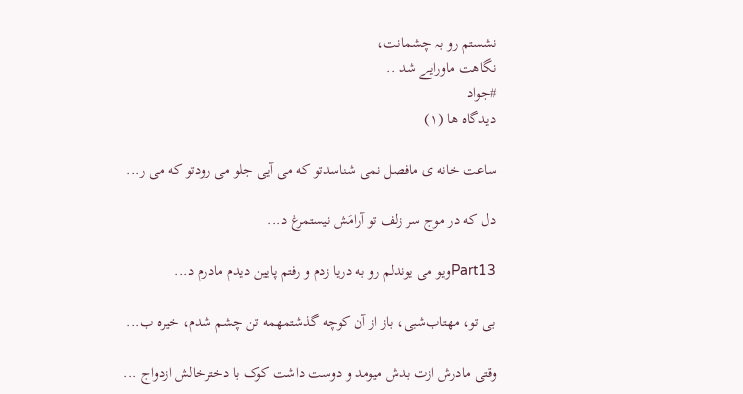نشستم رو بہ چشمانت،
نگاهت ماورایے شد ..
#جواد
دیدگاه ها (۱)

ساعت خانه ی مافصل نمی شناسدتو که می آیی جلو می رودتو که می ر...

دل که در موج سر زلف تو آرامَش نیستمرغ د...

Part13ویو می یوندلم رو به دریا زدم و رفتم پایین دیدم مادرم د...

بی تو، مهتاب‌شبی، باز از آن كوچه گذشتمهمه تن چشم شدم، خیره ب...

وقتی مادرش ازت بدش میومد و دوست داشت کوک با دخترخالش ازدواج ...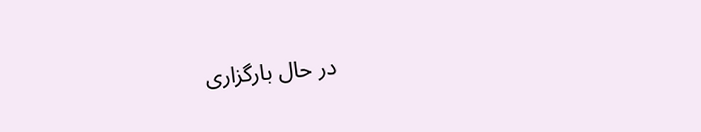در حال بارگزاری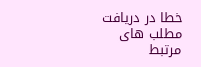خطا در دریافت مطلب های مرتبط